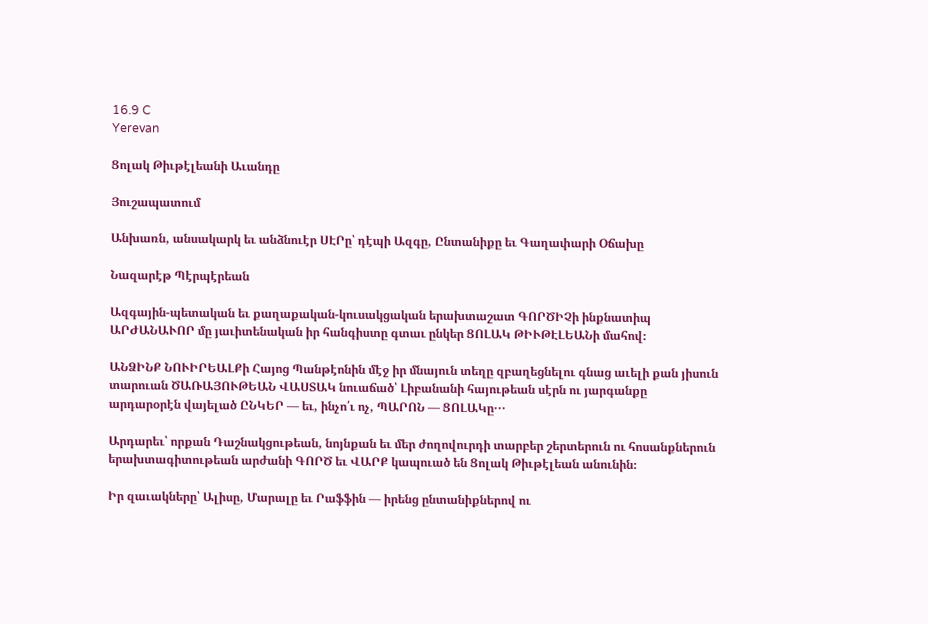16.9 C
Yerevan

Ցոլակ Թիւթէլեանի Աւանդը

Յուշապատում

Անխառն, անսակարկ եւ անձնուէր ՍԷՐը՝ դէպի Ազգը, Ընտանիքը եւ Գաղափարի Օճախը

Նազարէթ Պէրպէրեան

Ազգային-պետական եւ քաղաքական-կուսակցական երախտաշատ ԳՈՐԾԻՉի ինքնատիպ ԱՐԺԱՆԱՒՈՐ մը յաւիտենական իր հանգիստը գտաւ ընկեր ՑՈԼԱԿ ԹԻՒԹԷԼԵԱՆի մահով։

ԱՆՁԻՆՔ ՆՈՒԻՐԵԱԼՔի Հայոց Պանթէոնին մէջ իր մնայուն տեղը զբաղեցնելու գնաց աւելի քան յիսուն տարուան ԾԱՌԱՅՈՒԹԵԱՆ ՎԱՍՏԱԿ նուաճած՝ Լիբանանի հայութեան սէրն ու յարգանքը արդարօրէն վայելած ԸՆԿԵՐ — եւ, ինչո՛ւ ոչ, ՊԱՐՈՆ — ՑՈԼԱԿը․․․

Արդարեւ՝ որքան Դաշնակցութեան, նոյնքան եւ մեր ժողովուրդի տարբեր շերտերուն ու հոսանքներուն երախտագիտութեան արժանի ԳՈՐԾ եւ ՎԱՐՔ կապուած են Ցոլակ Թիւթէլեան անունին։

Իր զաւակները՝ Ալիսը, Մարալը եւ Րաֆֆին — իրենց ընտանիքներով ու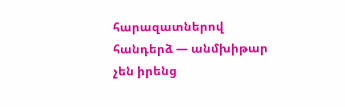հարազատներով հանդերձ — անմխիթար չեն իրենց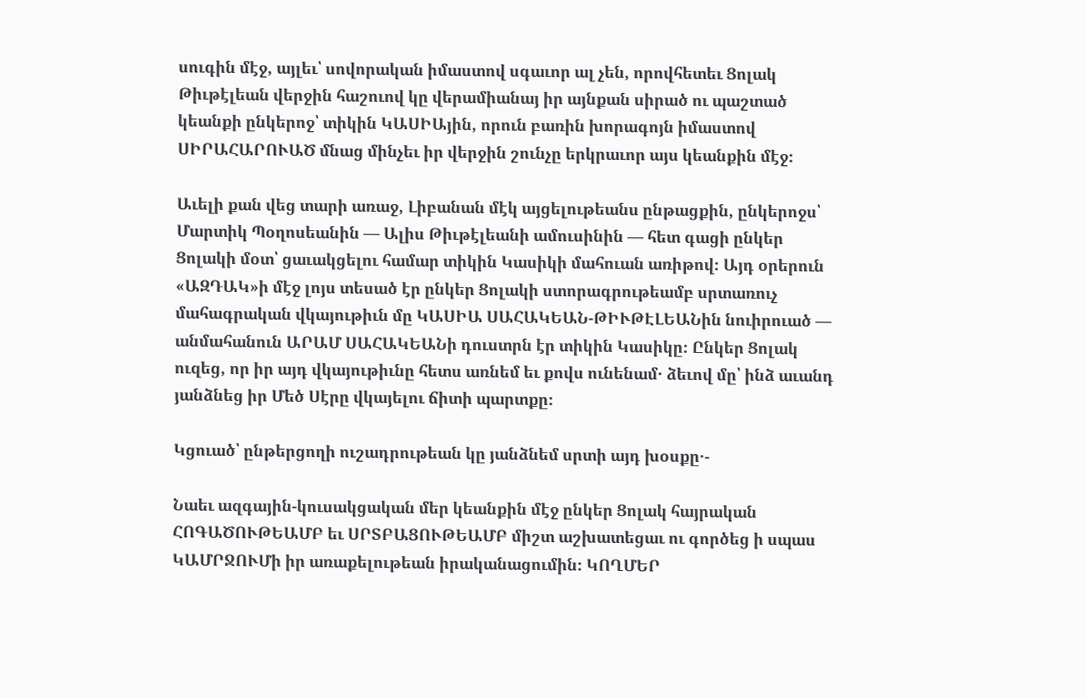սուգին մէջ, այլեւ՝ սովորական իմաստով սգաւոր ալ չեն, որովհետեւ Ցոլակ Թիւթէլեան վերջին հաշուով կը վերամիանայ իր այնքան սիրած ու պաշտած կեանքի ընկերոջ՝ տիկին ԿԱՍԻԱյին, որուն բառին խորագոյն իմաստով ՍԻՐԱՀԱՐՈՒԱԾ մնաց մինչեւ իր վերջին շունչը երկրաւոր այս կեանքին մէջ։

Աւելի քան վեց տարի առաջ, Լիբանան մէկ այցելութեանս ընթացքին, ընկերոջս՝ Մարտիկ Պօղոսեանին — Ալիս Թիւթէլեանի ամուսինին — հետ գացի ընկեր Ցոլակի մօտ՝ ցաւակցելու համար տիկին Կասիկի մահուան առիթով։ Այդ օրերուն «ԱԶԴԱԿ»ի մէջ լոյս տեսած էր ընկեր Ցոլակի ստորագրութեամբ սրտառուչ մահագրական վկայութիւն մը ԿԱՍԻԱ ՍԱՀԱԿԵԱՆ-ԹԻՒԹԷԼԵԱՆին նուիրուած — անմահանուն ԱՐԱՄ ՍԱՀԱԿԵԱՆի դուստրն էր տիկին Կասիկը։ Ընկեր Ցոլակ ուզեց, որ իր այդ վկայութիւնը հետս առնեմ եւ քովս ունենամ․ ձեւով մը՝ ինձ աւանդ յանձնեց իր Մեծ Սէրը վկայելու ճիտի պարտքը։

Կցուած՝ ընթերցողի ուշադրութեան կը յանձնեմ սրտի այդ խօսքը․-

Նաեւ ազգային-կուսակցական մեր կեանքին մէջ ընկեր Ցոլակ հայրական ՀՈԳԱԾՈՒԹԵԱՄԲ եւ ՍՐՏԲԱՑՈՒԹԵԱՄԲ միշտ աշխատեցաւ ու գործեց ի սպաս ԿԱՄՐՋՈՒՄի իր առաքելութեան իրականացումին։ ԿՈՂՄԵՐ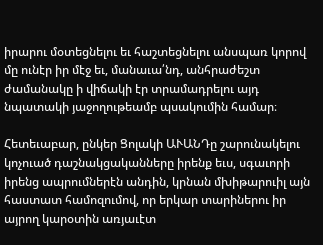իրարու մօտեցնելու եւ հաշտեցնելու անսպառ կորով մը ունէր իր մէջ եւ, մանաւա՛նդ, անհրաժեշտ ժամանակը ի վիճակի էր տրամադրելու այդ նպատակի յաջողութեամբ պսակումին համար։

Հետեւաբար, ընկեր Ցոլակի ԱՒԱՆԴը շարունակելու կոչուած դաշնակցականները իրենք եւս, սգաւորի իրենց ապրումներէն անդին, կրնան մխիթարուիլ այն հաստատ համոզումով, որ երկար տարիներու իր այրող կարօտին առյաւէտ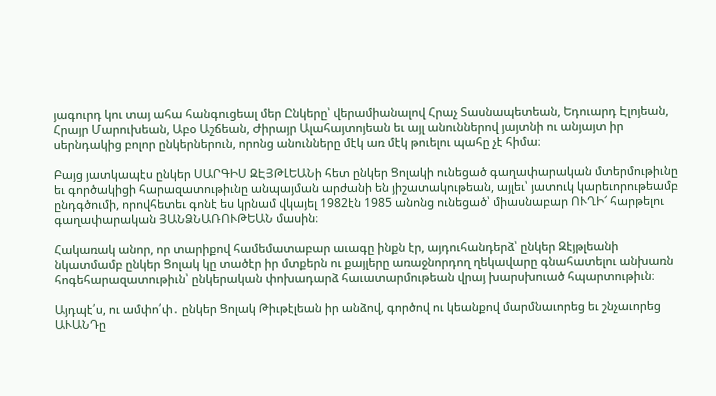յագուրդ կու տայ ահա հանգուցեալ մեր Ընկերը՝ վերամիանալով Հրաչ Տասնապետեան, Եդուարդ Էլոյեան, Հրայր Մարուխեան, Աբօ Աշճեան, Ժիրայր Ալահայտոյեան եւ այլ անուններով յայտնի ու անյայտ իր սերնդակից բոլոր ընկերներուն, որոնց անունները մէկ առ մէկ թուելու պահը չէ հիմա։

Բայց յատկապէս ընկեր ՍԱՐԳԻՍ ԶԷՅԹԼԵԱՆի հետ ընկեր Ցոլակի ունեցած գաղափարական մտերմութիւնը եւ գործակիցի հարազատութիւնը անպայման արժանի են յիշատակութեան, այլեւ՝ յատուկ կարեւորութեամբ ընդգծումի, որովհետեւ գոնէ ես կրնամ վկայել 1982էն 1985 անոնց ունեցած՝ միասնաբար ՈՒՂԻ՜ հարթելու գաղափարական ՅԱՆՁՆԱՌՈՒԹԵԱՆ մասին։

Հակառակ անոր, որ տարիքով համեմատաբար աւագը ինքն էր, այդուհանդերձ՝ ընկեր Զէյթլեանի նկատմամբ ընկեր Ցոլակ կը տածէր իր մտքերն ու քայլերը առաջնորդող ղեկավարը գնահատելու անխառն հոգեհարազատութիւն՝ ընկերական փոխադարձ հաւատարմութեան վրայ խարսխուած հպարտութիւն։

Այդպէ՛ս, ու ամփո՛փ․ ընկեր Ցոլակ Թիւթէլեան իր անձով, գործով ու կեանքով մարմնաւորեց եւ շնչաւորեց ԱՒԱՆԴը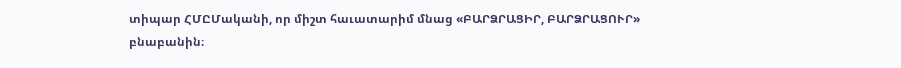տիպար ՀՄԸՄականի, որ միշտ հաւատարիմ մնաց «ԲԱՐՁՐԱՑԻՐ, ԲԱՐՁՐԱՑՈՒՐ» բնաբանին։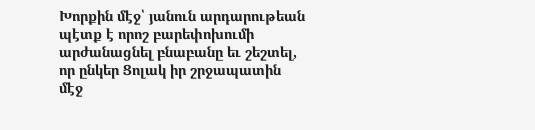Խորքին մէջ՝ յանուն արդարութեան պէտք է որոշ բարեփոխումի արժանացնել բնաբանը եւ շեշտել, որ ընկեր Ցոլակ իր շրջապատին մէջ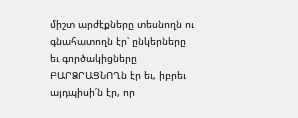միշտ արժէքները տեսնողն ու գնահատողն էր՝ ընկերները եւ գործակիցները ԲԱՐՁՐԱՑՆՈՂն էր եւ, իբրեւ այդպիսի՛ն էր, որ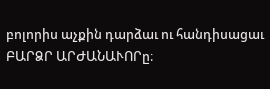բոլորիս աչքին դարձաւ ու հանդիսացաւ ԲԱՐՁՐ ԱՐԺԱՆԱՒՈՐը։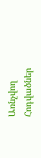Առնչվող Հոդվածներ